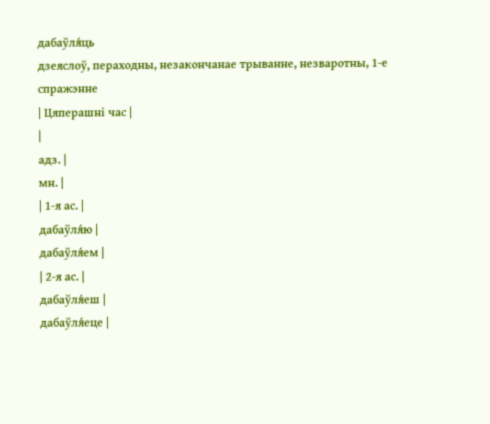дабаўля́ць
дзеяслоў, пераходны, незакончанае трыванне, незваротны, 1-е спражэнне
| Цяперашні час |
|
адз. |
мн. |
| 1-я ас. |
дабаўля́ю |
дабаўля́ем |
| 2-я ас. |
дабаўля́еш |
дабаўля́еце |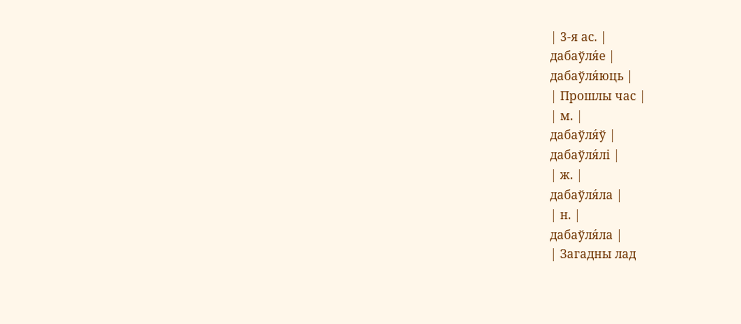| 3-я ас. |
дабаўля́е |
дабаўля́юць |
| Прошлы час |
| м. |
дабаўля́ў |
дабаўля́лі |
| ж. |
дабаўля́ла |
| н. |
дабаўля́ла |
| Загадны лад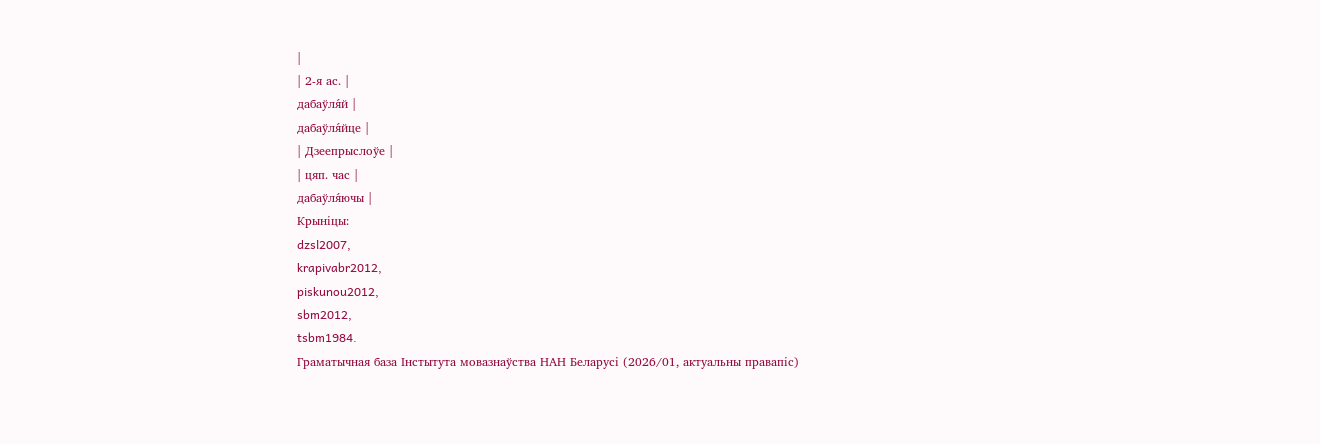|
| 2-я ас. |
дабаўля́й |
дабаўля́йце |
| Дзеепрыслоўе |
| цяп. час |
дабаўля́ючы |
Крыніцы:
dzsl2007,
krapivabr2012,
piskunou2012,
sbm2012,
tsbm1984.
Граматычная база Інстытута мовазнаўства НАН Беларусі (2026/01, актуальны правапіс)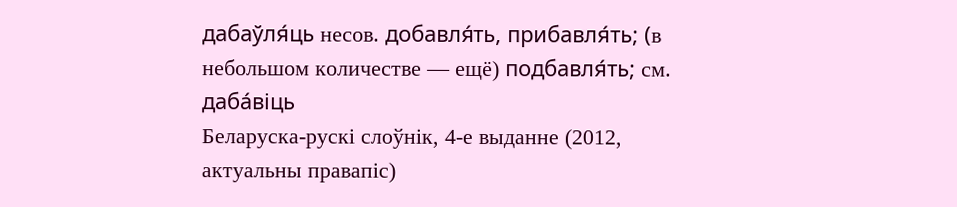дабаўля́ць несов. добавля́ть, прибавля́ть; (в небольшом количестве — ещё) подбавля́ть; см. даба́віць
Беларуска-рускі слоўнік, 4-е выданне (2012, актуальны правапіс)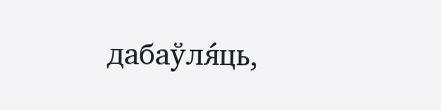дабаўля́ць,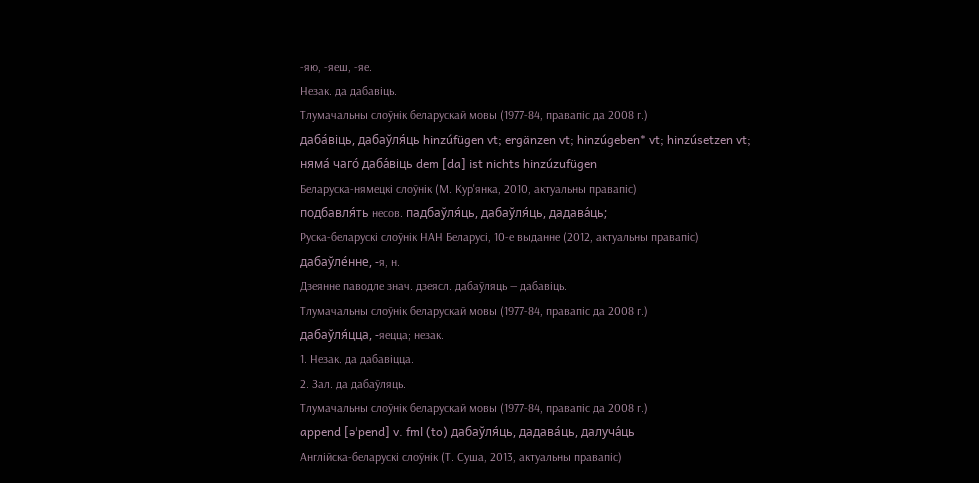‑яю, ‑яеш, ‑яе.
Незак. да дабавіць.
Тлумачальны слоўнік беларускай мовы (1977-84, правапіс да 2008 г.)
даба́віць, дабаўля́ць hinzúfügen vt; ergänzen vt; hinzúgeben* vt; hinzúsetzen vt;
няма́ чаго́ даба́віць dem [da] ist nichts hinzúzufügen
Беларуска-нямецкі слоўнік (М. Кур'янка, 2010, актуальны правапіс)
подбавля́ть несов. падбаўля́ць, дабаўля́ць, дадава́ць;
Руска-беларускі слоўнік НАН Беларусі, 10-е выданне (2012, актуальны правапіс)
дабаўле́нне, ‑я, н.
Дзеянне паводле знач. дзеясл. дабаўляць — дабавіць.
Тлумачальны слоўнік беларускай мовы (1977-84, правапіс да 2008 г.)
дабаўля́цца, ‑яецца; незак.
1. Незак. да дабавіцца.
2. Зал. да дабаўляць.
Тлумачальны слоўнік беларускай мовы (1977-84, правапіс да 2008 г.)
append [əˈpend] v. fml (to) дабаўля́ць, дадава́ць, далуча́ць
Англійска-беларускі слоўнік (Т. Суша, 2013, актуальны правапіс)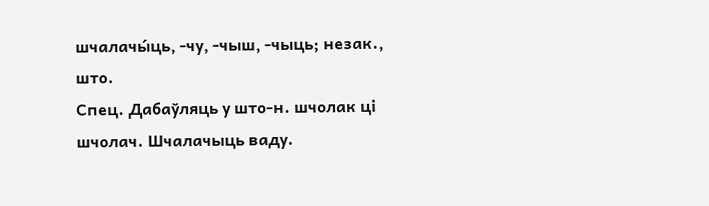шчалачы́ць, ‑чу, ‑чыш, ‑чыць; незак., што.
Спец. Дабаўляць у што‑н. шчолак ці шчолач. Шчалачыць ваду.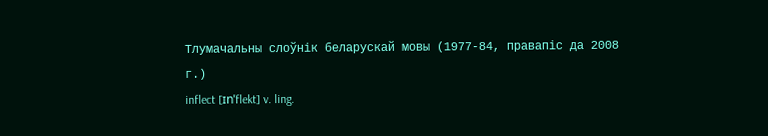Тлумачальны слоўнік беларускай мовы (1977-84, правапіс да 2008 г.)
inflect [ɪnˈflekt] v. ling.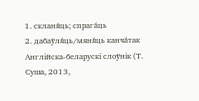1. скланя́ць; спрага́ць
2. дабаўля́ць/мяня́ць канча́так
Англійска-беларускі слоўнік (Т. Суша, 2013,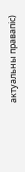актуальны правапіс)